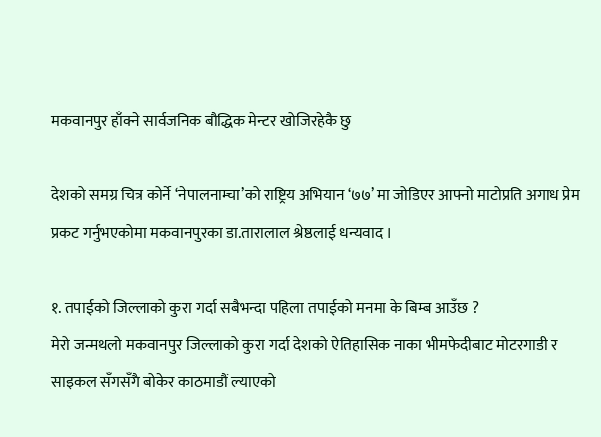मकवानपुर हाँक्ने सार्वजनिक बौद्धिक मेन्टर खोजिरहेकै छु

देशको समग्र चित्र कोर्ने ‘नेपालनाम्चा’को राष्ट्रिय अभियान ‘७७’ मा जोडिएर आफ्नो माटोप्रति अगाध प्रेम प्रकट गर्नुभएकोमा मकवानपुरका डा.तारालाल श्रेष्ठलाई धन्यवाद ।

१. तपाईको जिल्लाको कुरा गर्दा सबैभन्दा पहिला तपाईको मनमा के बिम्ब आउँछ ?
मेरो जन्मथलो मकवानपुर जिल्लाको कुरा गर्दा देशको ऐतिहासिक नाका भीमफेदीबाट मोटरगाडी र साइकल सँगसँगै बोकेर काठमाडौं ल्याएको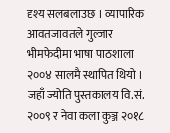दृश्य सलबलाउछ । व्यापारिक आवतजावतले गुल्जार भीमफेदीमा भाषा पाठशाला २००४ सालमै स्थापित थियो । जहाँ ज्योति पुस्तकालय वि.सं. २००९ र नेवा कला कुञ्ज २०१८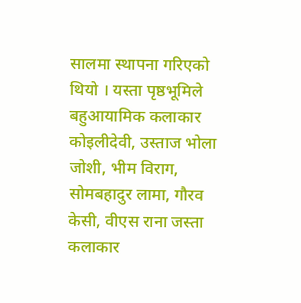सालमा स्थापना गरिएको थियो । यस्ता पृष्ठभूमिले बहुआयामिक कलाकार कोइलीदेवी, उस्ताज भोला जोशी, भीम विराग, सोमबहादुर लामा, गौरव केसी, वीएस राना जस्ता कलाकार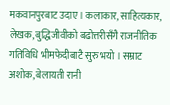मकवानपुरबाट उदाए । कलाकार, साहित्यकार, लेखक, बुद्धिजीवीको बढोत्तरीसँगै राजनीतिक गतिविधि भीमफेदीबाटै सुरु भयो । सम्राट अशोक, बेलायती रानी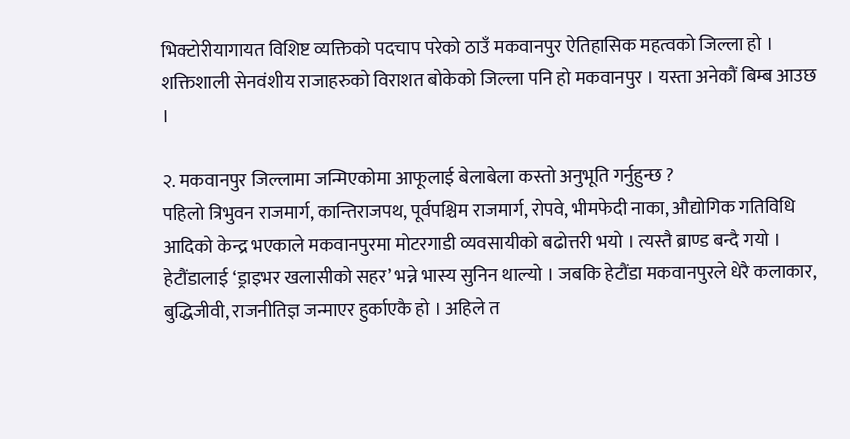भिक्टोरीयागायत विशिष्ट व्यक्तिको पदचाप परेको ठाउँ मकवानपुर ऐतिहासिक महत्वको जिल्ला हो । शक्तिशाली सेनवंशीय राजाहरुको विराशत बोकेको जिल्ला पनि हो मकवानपुर । यस्ता अनेकौं बिम्ब आउछ ।

२. मकवानपुर जिल्लामा जन्मिएकोमा आफूलाई बेलाबेला कस्तो अनुभूति गर्नुहुन्छ ?
पहिलो त्रिभुवन राजमार्ग, कान्तिराजपथ, पूर्वपश्चिम राजमार्ग, रोपवे, भीमफेदी नाका, औद्योगिक गतिविधि आदिको केन्द्र भएकाले मकवानपुरमा मोटरगाडी व्यवसायीको बढोत्तरी भयो । त्यस्तै ब्राण्ड बन्दै गयो । हेटौंडालाई ‘ड्राइभर खलासीको सहर’ भन्ने भास्य सुनिन थाल्यो । जबकि हेटौंडा मकवानपुरले धेरै कलाकार, बुद्धिजीवी, राजनीतिज्ञ जन्माएर हुर्काएकै हो । अहिले त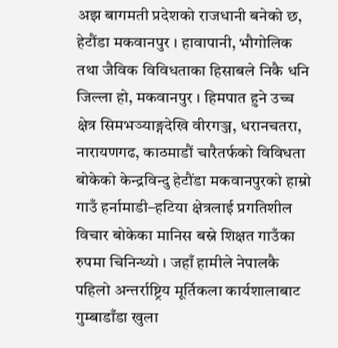अझ बागमती प्रदेशको राजधानी बनेको छ, हेटौंडा मकवानपुर । हावापानी, भौगोलिक तथा जैविक विविधताका हिसाबले निकै धनि जिल्ला हो, मकवानपुर । हिमपात हुने उच्च क्षेत्र सिमभञ्याङ्गदेखि वीरगञ्ज, धरानचतरा, नारायणगढ, काठमाडौं चारैतर्फको विविधता बोकेको केन्द्रविन्दु हेटौंडा मकवानपुरको हाम्रो गाउँ हर्नामाडी–हटिया क्षेत्रलाई प्रगतिशील विचार बोकेका मानिस बस्ने शिक्षत गाउँका रुपमा चिनिन्थ्यो । जहाँ हामीले नेपालकै पहिलो अन्तर्राष्ट्रिय मूर्तिकला कार्यशालाबाट गुम्बाडाँडा खुला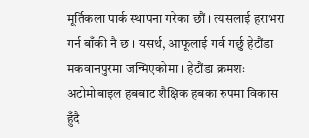मूर्तिकला पार्क स्थापना गरेका छौं । त्यसलाई हराभरा गर्न बाँकी नै छ । यसर्थ, आफूलाई गर्व गर्छु हेटौंडा मकवानपुरमा जन्मिएकोमा । हेटौंडा क्रमशः अटोमोबाइल हबबाट शैक्षिक हबका रुपमा विकास हुँदै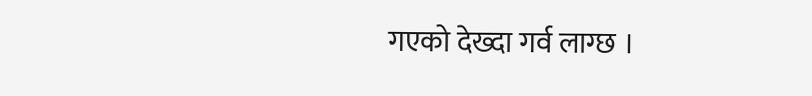गएको देख्दा गर्व लाग्छ ।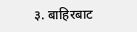३. बाहिरबाट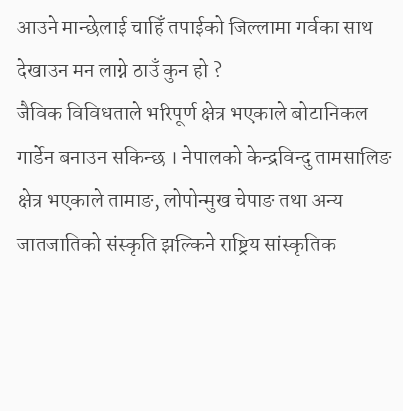आउने मान्छेलाई चाहिँ तपाईको जिल्लामा गर्वका साथ देखाउन मन लाग्ने ठाउँ कुन हो ?
जैविक विविधताले भरिपूर्ण क्षेत्र भएकाले बोटानिकल गार्डेन बनाउन सकिन्छ । नेपालको केन्द्रविन्दु तामसालिङ क्षेत्र भएकाले तामाङ, लोपोन्मुख चेपाङ तथा अन्य जातजातिको संस्कृति झल्किने राष्ट्रिय सांस्कृतिक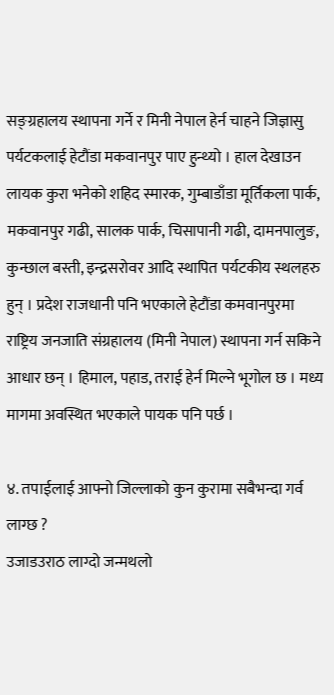सङ्ग्रहालय स्थापना गर्ने र मिनी नेपाल हेर्न चाहने जिज्ञासु पर्यटकलाई हेटौंडा मकवानपुर पाए हुन्थ्यो । हाल देखाउन लायक कुरा भनेको शहिद स्मारक, गुम्बाडाँडा मूर्तिकला पार्क, मकवानपुर गढी, सालक पार्क, चिसापानी गढी, दामनपालुङ, कुन्छाल बस्ती, इन्द्रसरोवर आदि स्थापित पर्यटकीय स्थलहरु हुन् । प्रदेश राजधानी पनि भएकाले हेटौंडा कमवानपुरमा राष्ट्रिय जनजाति संग्रहालय (मिनी नेपाल) स्थापना गर्न सकिने आधार छन् । हिमाल, पहाड, तराई हेर्न मिल्ने भूगोल छ । मध्य मागमा अवस्थित भएकाले पायक पनि पर्छ ।

४. तपाईलाई आफ्नो जिल्लाको कुन कुरामा सबैभन्दा गर्व लाग्छ ?
उजाडउराठ लाग्दो जन्मथलो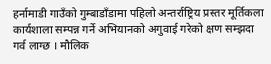हर्नामाडी गाउँको गुम्बाडाँडामा पहिलो अन्तर्राष्ट्रिय प्रस्तर मूर्तिकला कार्यशाला सम्पन्न गर्ने अभियानको अगुवाई गरेको क्षण सम्झदा गर्व लाग्छ । मौलिक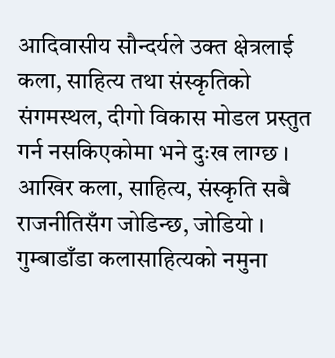आदिवासीय सौन्दर्यले उक्त क्षेत्रलाई कला, साहित्य तथा संस्कृतिको संगमस्थल, दीगो विकास मोडल प्रस्तुत गर्न नसकिएकोमा भने दुःख लाग्छ । आखिर कला, साहित्य, संस्कृति सबै राजनीतिसँग जोडिन्छ, जोडियो । गुम्बाडाँडा कलासाहित्यको नमुना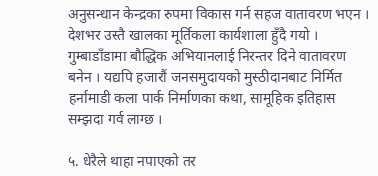अनुसन्धान केन्द्रका रुपमा विकास गर्न सहज वातावरण भएन । देशभर उस्तै खालका मूर्तिकला कार्यशाला हुँदै गयो । गुम्बाडाँडामा बौद्धिक अभियानलाई निरन्तर दिने वातावरण बनेन । यद्यपि हजारौं जनसमुदायको मुस्ठीदानबाट निर्मित हर्नामाडी कला पार्क निर्माणका कथा, सामूहिक इतिहास सम्झदा गर्व लाग्छ ।

५. धेरैले थाहा नपाएको तर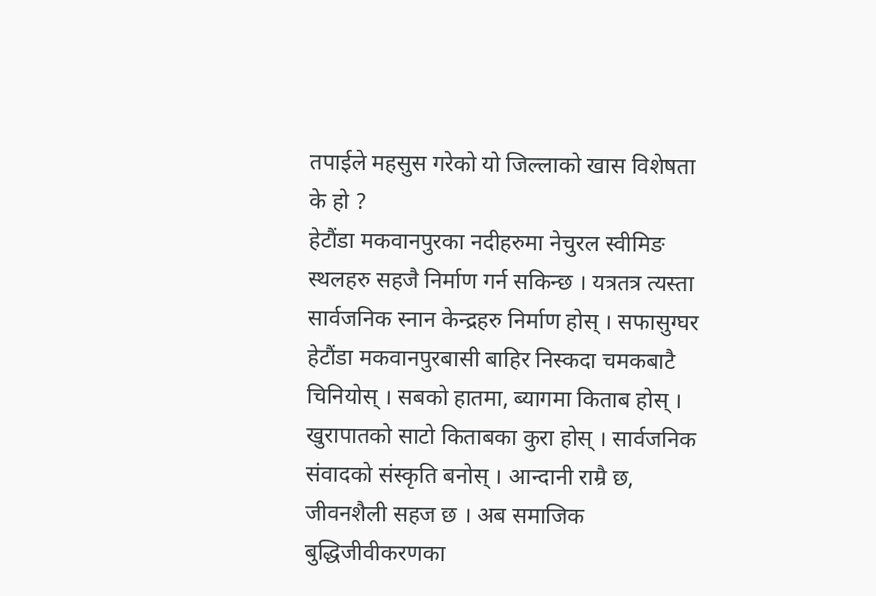तपाईले महसुस गरेको यो जिल्लाको खास विशेषता के हो ?
हेटौंडा मकवानपुरका नदीहरुमा नेचुरल स्वीमिङ स्थलहरु सहजै निर्माण गर्न सकिन्छ । यत्रतत्र त्यस्ता सार्वजनिक स्नान केन्द्रहरु निर्माण होस् । सफासुग्घर हेटौंडा मकवानपुरबासी बाहिर निस्कदा चमकबाटै चिनियोस् । सबको हातमा, ब्यागमा किताब होस् । खुरापातको साटो किताबका कुरा होस् । सार्वजनिक संवादको संस्कृति बनोस् । आन्दानी राम्रै छ, जीवनशैली सहज छ । अब समाजिक बुद्धिजीवीकरणका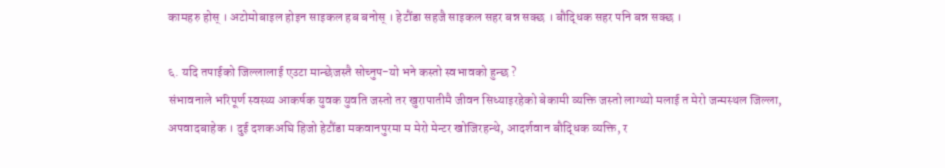कामहरु होस् । अटोमोबाइल होइन साइकल हब बनोस् । हेटौंडा सहजै साइकल सहर बन्न सक्छ । बौद्धिक सहर पनि बन्न सक्छ ।

६. यदि तपाईको जिल्लालाई एउटा मान्छेजस्तै सोच्नुप-यो भने कस्तो स्वभावको हुन्छ ?
संभावनाले भरिपूर्ण स्वस्थ्य आकर्षक युवक युवति जस्तो तर खुरापातीमै जीवन सिध्याइरहेको बेकामी व्यक्ति जस्तो लाग्थ्यो मलाई त मेरो जन्मस्थल जिल्ला, अपवादबाहेक । दुई दशकअघि हिजो हेटौंडा मकवानपुरमा म मेरो मेन्टर खोजिरहन्थे, आदर्शवान बौद्धिक व्यक्ति, र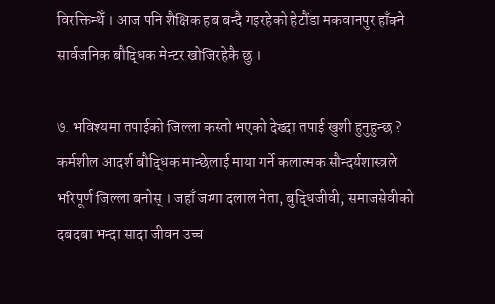विरक्तिन्थेँ । आज पनि शैक्षिक हब बन्दै गइरहेको हेटौंडा मकवानपुर हाँक्ने सार्वजनिक बौद्धिक मेन्टर खोजिरहेकै छु ।

७. भविश्यमा तपाईको जिल्ला कस्तो भएको देख्दा तपाई खुशी हुनुहुन्छ ?
कर्मशील आदर्श बौद्धिक मान्छेलाई माया गर्ने कलात्मक सौन्दर्यशास्त्रले भरिपूर्ण जिल्ला बनोस् । जहाँ जग्गा दलाल नेता, बुद्धिजीवी, समाजसेवीको दबदबा भन्दा सादा जीवन उच्च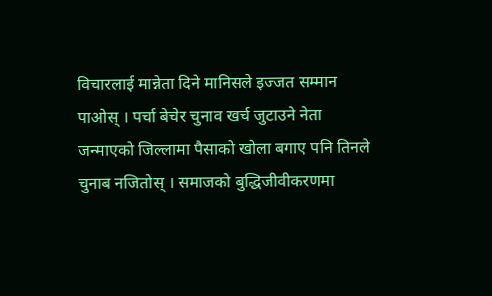विचारलाई मान्नेता दिने मानिसले इज्जत सम्मान पाओस् । पर्चा बेचेर चुनाव खर्च जुटाउने नेता जन्माएको जिल्लामा पैसाको खोला बगाए पनि तिनले चुनाब नजितोस् । समाजको बुद्धिजीवीकरणमा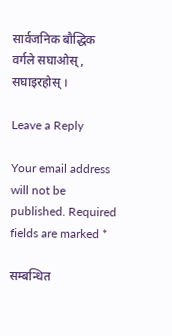सार्वजनिक बौद्धिक वर्गले सघाओस्, सघाइरहोस् ।

Leave a Reply

Your email address will not be published. Required fields are marked *

सम्बन्धित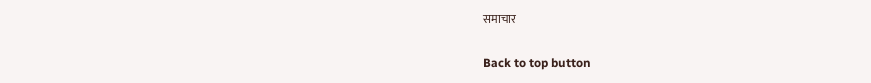समाचार

Back to top button